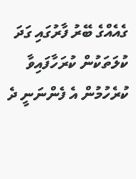ގެއެއްގެ ބޭރު ފާރުގައި ގަދަ ކުލަތަކުން ކުރަހާފައިވާ ކުރެހުމުން އެ ފެންނަނީ ދެ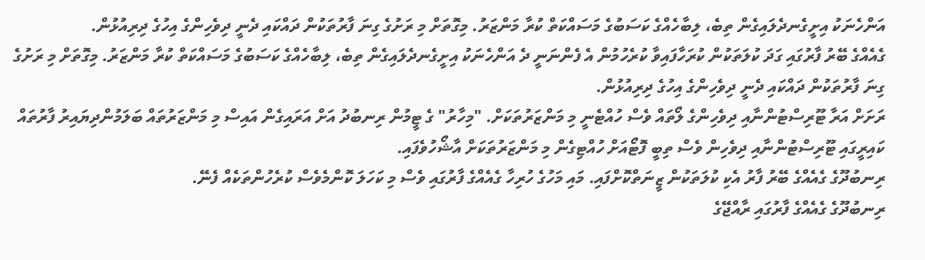އަންހެނަކު އިށީގެނދެލައިގެން ތިބެ، ލިބާހެއްގެ ކަސަބުގެ މަސައްކަތް ކުރާ މަންޒަރު. މިގޮތަށް މި ރަށުގެ ގިނަ ފާރުތަކުން ދައްކައި ދެނީ ދިވެހިންގެ އިހުގެ ދިރިއުޅުން.
ގެއެއްގެ ބޭރު ފާރުގައި ގަދަ ކުލަތަކުން ކުރަހާފައިވާ ކުރެހުމުން އެ ފެންނަނީ ދެ އަންހެނަކު އިށީގެނދެލައިގެން ތިބެ، ލިބާހެއްގެ ކަސަބުގެ މަސައްކަތް ކުރާ މަންޒަރު. މިގޮތަށް މި ރަށުގެ ގިނަ ފާރުތަކުން ދައްކައި ދެނީ ދިވެހިންގެ އިހުގެ ދިރިއުޅުން.
ރަށަށް އަރާ ޓޫރިސްޓުންނާއި ދިވެހިންގެ ލޯތައް ވެސް ހުއްޓެނީ މި މަންޒަރުތަކަށް. "މިހާރު" ގެ ޓީމުން ރިނބުދު އަށް އަރައިގެން އައިސް މި މަންޒަރުތައް ބަލަމުންދިޔައިރު ފާރުތައް ކައިރީގައި ޓޫރިސްޓުންނާއި ދިވެހިން ވެސް ތިބީ ފޮޓޯއަށް ހުއްޓިގެން މި މަންޒަރުތަކަށް އާޝޯހުވެފައި.
ރިނބުދޫގެ ގެއެއްގެ ބޭރު ފާރު އެކި ކުލަތަކުން ޒީނަތްކޮށްފައި. މައި މަހުގެ ހުރިހާ ގެއެއްގެ ފާރުގައި ވެސް މި ކަހަލަ ކޮންމެވެސް ކުރެހުންތަކެއް ފެނޭ.
ރިނބުދޫގެ ގެއެއްގެ ފާރުގައި ރާއްޖޭގެ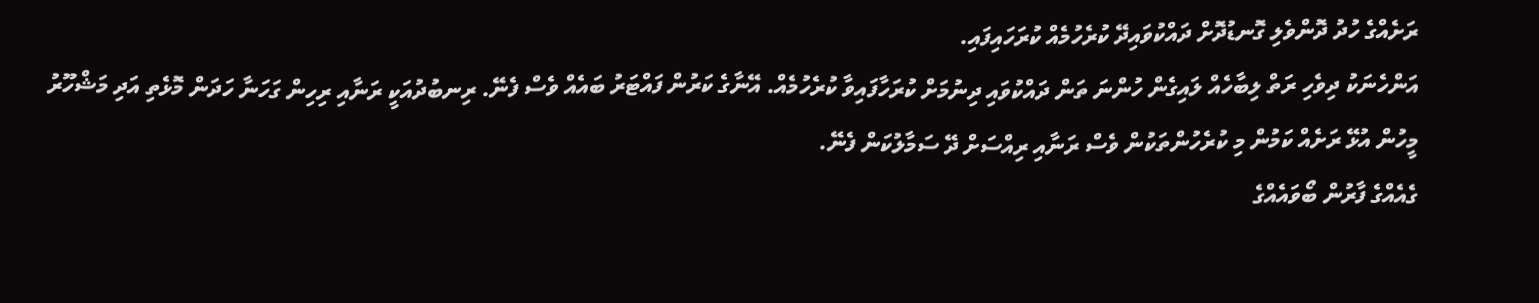ރަށެއްގެ ހުދު ދޮންވެލި ގޮނޑުދޮށް ދައްކުވައިދޭ ކުރެހުމެއް ކުރަހައިފައި.
އަންހެނަކު ދިވެހި ރަތް ލިބާހެއް ލައިގެން ހުންނަ ތަން ދައްކުވައި ދިނުމަށް ކުރަހާފައިވާ ކުރެހުމެއް. އޭނާގެ ކަރުން ފައްޓަރު ބައެއް ވެސް ފެނޭ. ރިނބުދުއަކީ ރަނާއި ރިހިން ގަހަނާ ހަދަން މޮޅެތި އަދި މަޝްހޫރު މީހުން އުޅޭ ރަށެއް ކަމުން މި ކުރެހުންތަކުން ވެސް ރަނާއި ރިއްސަށް ދޭ ސަމާލުކަން ފެނޭ.
ގެއެއްގެ ފާރުން ބޯވައެއްގެ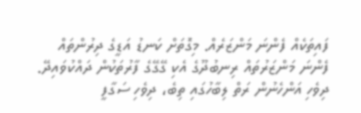ފައިތަކެއް ފެންނަ މަންޒަރެއް. މިގޮތަށް ކަނޑު އަޑީގެ ދިރުންތައް ފެންނަ މަންޒަރުތައް ރިނބުދޫގެ އެކި ގޭގޭގެ ފާރުތަކުން ދައްކުވައިދޭ.
ދިވެހި އަންހެނުން ރަތް ލިބާހުގައި ތިބެ، ދިވެހި ސަގާފީ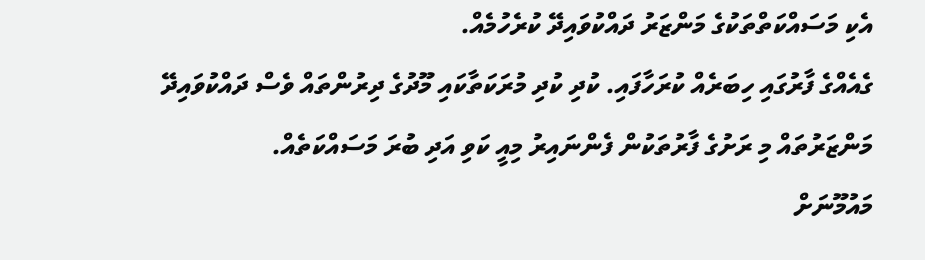އެކި މަސައްކަތްތަކުގެ މަންޒަރު ދައްކުވައިދޭ ކުރެހުމެއް.
ގެއެއްގެ ފާރުގައި ހިބަރެއް ކުރަހާފައި. ކުދި ކުދި މުރަކަތާކައި މޫދުގެ ދިރުންތައް ވެސް ދައްކުވައިދޭ މަންޒަރުތައް މި ރަށުގެ ފާރުތަކުން ފެންނައިރު މިއީ ކަވި އަދި ބުރަ މަސައްކަތެއް.
މައުމޫނަށް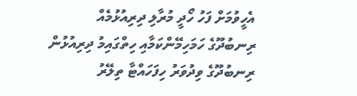އެހީވުމަށް ފަހު ހޯދީ މުރާލި ދިރިއުޅުމެއް
ރިނބުދޫގެ ހަމަހިމޭންކަމާއި ހިތްގައިމު ދިރިއުޅުން
ރިނބުދޫގެ ވިދުވަރު ހިފަހައްޓާ ތިލޭރު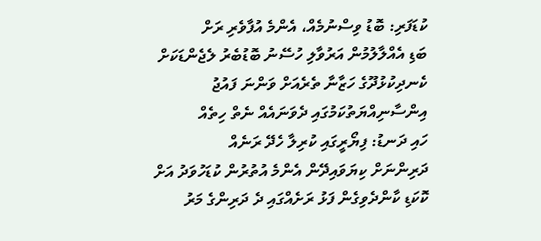ކުޑަފަރި: ބޮޑު ވިސްނުމެއް، އެންމެ އުފާވެރި ރަށް
ބަޑި އެއްލާލުމުން އަރުވާލި ހުސޭނު ބޮޑުބެރު ލެޖެންޑަކަށް
ކެނދިކުޅުދޫގެ ހަޒާނާ ތެރެއަށް ވަންނަ ފައުޖު
އިންސާނިއްޔަތުކަމުގައި ދެވަނައެއް ނެތް ހިތެއް
ހައި ދަނޑު: ފިޔޯރީގައި ކުރިލާ ހެދޭ ރަނެއް
ދަރިންނަށް ކިޔަވައިދޭން އެންމެ އުތުރުން ކުޑަހުވަދު އަށް
ކޮކަޑި ކާންދެވިގެން ފަޅު ރަށެއްގައި ދެ ދަރިންގެ މަރު